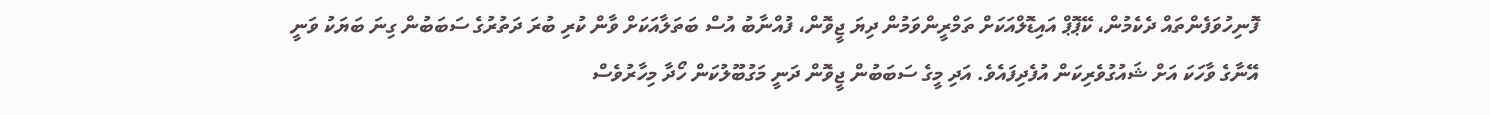ފޮނިހުވަފެންތައް ދެކެމުން، ކޭޕޮޕް އައިޑޮލްއަކަށް ތަމްރީންވަމުން ދިޔަ ޖީވޮން، ފުއްނާބު އުސް ބަތަލާއަކަށް ވާން ކުރި ބުރަ ދަތުރުގެ ސަބަބުން ގިނަ ބަޔަކު ވަނީ އޭނާގެ ވާހަކަ އަށް ޝައުގުވެރިކަން އުފެދިފައެވެ. އަދި މީގެ ސަބަބުން ޖީވޮން ދަނީ މަގުބޫލުކަން ހޯދާ މިހާރުވެސް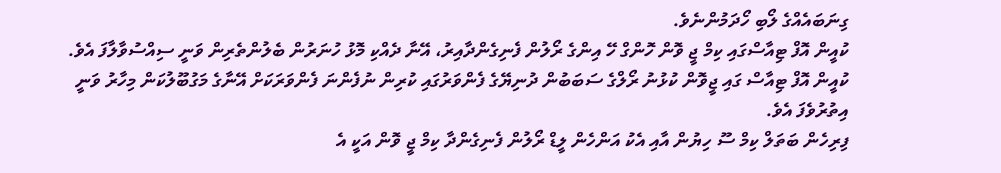ގިނަބައެއްގެ ލޯބި ހޯދަމުންނެވެ.
ކުއީން އޮފް ޓިއާސްގައި ކިމް ޖީ ވޮން ހޮންގް ހޭ އިންގެ ރޯލުން ފެނިގެންދާއިރު، އޭނާ ދެއްކި މޮޅު ހުނަރުން ބެލުންތެރިން ވަނީ ސިއްސުވާލާފަ އެވެ. ކުއީން އޮފް ޓިއާސް ގައި ޖީވޮން ކުޅުނު ރޯލްގެ ސަބަބުން ދުނިޔޭގެ ފެންވަރުގައި ކުރިން ނުފެންނަ ފެންވަރަކަށް އޭނާގެ މަގުބޫލުކަން މިހާރު ވަނީ އިތުރުވެފަ އެވެ.
ފިރިހެން ބަތަލް ކިމް ސޫ ހިޔުން އާއި އެކު އަންހެން ލީޑް ރޯލުން ފެނިގެންދާ ކިމް ޖީ ވޮން އަކީ އެ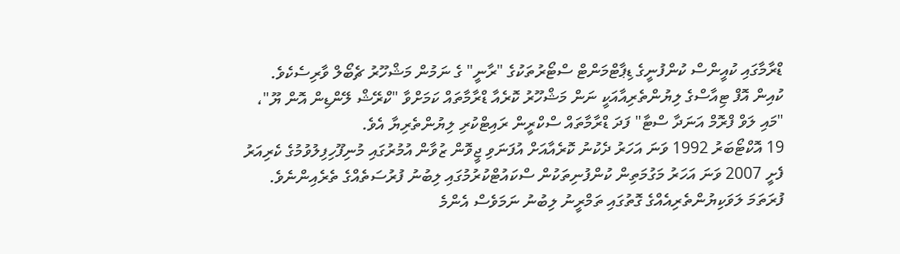ޑްރާމާގައި ކުއީންސް ކުންފުނީގެ ޑިޕާޓްމަންޓް ސްޓޯރުތަކުގެ "ރާނީ" ގެ ނަމުން މަޝްހޫރު ޗެބޯލް ވާރިސެކެވެ.
ކުއިން އޮފް ޓިއާސްގެ ލިޔުންތެރިއާއަކީ ނަން މަޝްހޫރު ކޮރެއާ ޑްރާމާތައް ކަމަށްވާ "ކްރޭޝް ލޭންޑިން އޮން ޔޫ"، "މައި ލަވް ފްރޮމް އަނަދާ ސްޓާ" ފަދަ ޑްރާމާތައް ސްކްރީން ރައިޓްކުރި ލިޔުންތެރިޔާ އެވެ.
19 އޮކްޓޯބަރު 1992 ވަނަ އަހަރު ދެކުނު ކޮރެއާއަށް އުފަނަވި ޖީވޮން ޒުވާން އުމުރުގައި މުނިފޫހިފިލުވުމުގެ ކެރިއަރު ފެށީ 2007 ވަނަ އަހަރު މަގުމަތިން ކުންފުނިތަކުން ސްކައުޓްކުރުމުގައި ލިބުނު ފުރުސަތެއްގެ ތެރެއިންނެވެ. ފުރަތަމަ ލަވަކިޔުންތެރިއެއްގެ ގޮތުގައި ތަމްރީނު ލިބުނު ނަމަވެސް އެންމެ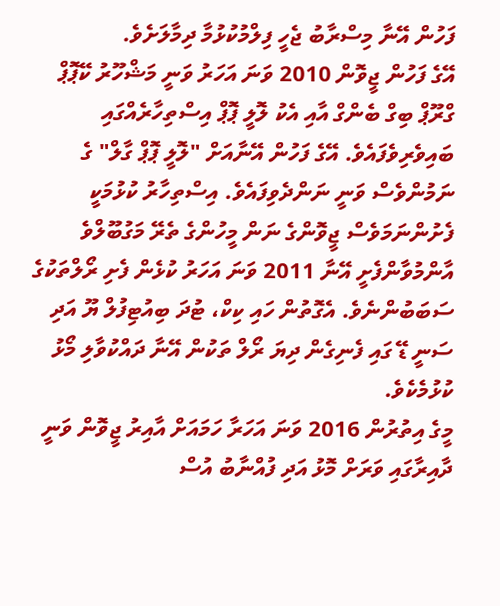ފަހުން އޭނާ މިސްރާބު ޖެހީ ފިލްމުކުޅުމާ ދިމާލަށެވެ.
އޭގެ ފަހުން ޖީވޮން 2010 ވަނަ އަހަރު ވަނީ މަޝްހޫރު ކޭޕޮޕް ގްރޫޕް ބިގް ބެންގް އާއި އެކު ލޮލީ ޕޮޕް އިސްތިހާރެއްގައި ބައިވެރިވެފައެވެ. އޭގެ ފަހުން އޭނާއަށް "ލޮލީ ޕޮޕް ގާލް" ގެ ނަމުންވެސް ވަނީ ނަންދެވިފައެވެ. އިސްތިހާރު ކުޅުމަކީ ފެށުންނަމަވެސް ޖީވޮންގެ ނަން މީހުންގެ ތެރޭ މަގުބޫލްވެ އާންމުވާންފެށީ އޭނާ 2011 ވަނަ އަހަރު ކުޅެން ފެށި ރޯލްތަކުގެ ސަބަބުންނެވެ. އެގޮތުން ހައި ކިކް، ޓުދަ ބިއުޓިފުލް ޔޫ އަދި ސަނީ ޑޭ ގައި ފެނިގެން ދިޔަ ރޯލް ތަކުން އޭނާ ދައްކުވާލި މޯޅު ކުޅުމެކެވެ.
މީގެ އިތުރުން 2016 ވަނަ އަހަރާ ހަމައަށް އާއިރު ޖީވޮން ވަނީ ދާއިރާގައި ވަރަށް މޮޅު އަދި ފުއްނާބު އުސް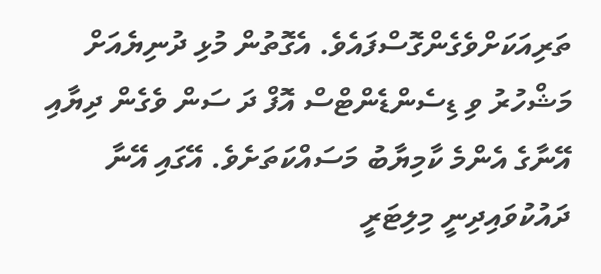ތަރިއަކަށްވެގެންގޮސްފައެވެ. އެގޮތުން މުޅި ދުނިޔެއަށް މަޝްހުރު ވި ޑިސެންޑެންޓްސް އޮފް ދަ ސަން ވެގެން ދިޔާއި އޭނާގެ އެންމެ ކާމިޔާބު މަސައްކަތަށެވެ. އޭގައި އޭނާ ދައުކުވައިދިނީ މިލިޓަރީ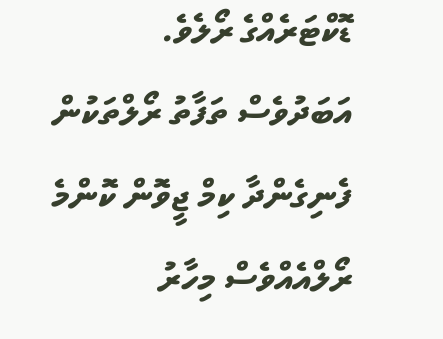ޑޮކްޓަރެއްގެ ރޯލެވެ.
އަބަދުވެސް ތަފާތު ރޯލްތަކުން ފެނިގެންދާ ކިމް ޖީވޮން ކޮންމެ ރޯލްއެއްވެސް މިހާރު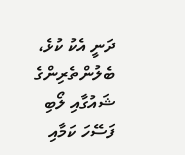ދަނީ އެކު ކުޅެ، ބެލުންތެރިންގެ ޝައުގާއި ލޯބި ފަސޭހަ ކަމާއި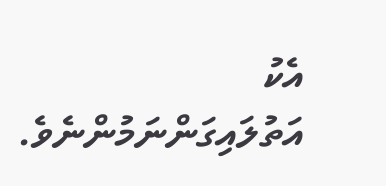އެކު އަތުލައިގަންނަމުންނެވެ.